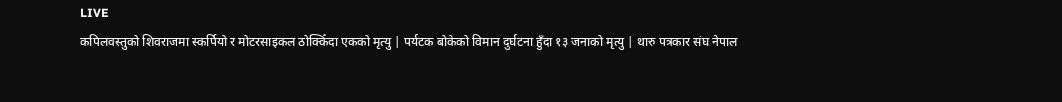LIVE
कपिलवस्तुको शिवराजमा स्कर्पियो र मोटरसाइकल ठोक्किँदा एकको मृत्यु | पर्यटक बोकेको विमान दुर्घटना हुँदा १३ जनाको मृत्यु | थारु पत्रकार संघ नेपाल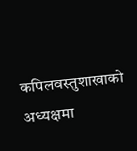कपिलवस्तुशाखाको अध्यक्षमा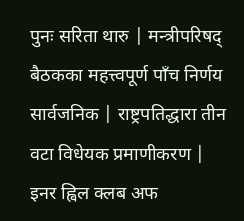पुनः सरिता थारु | मन्त्रीपरिषद् बैठकका महत्त्वपूर्ण पाँच निर्णय सार्वजनिक | राष्ट्रपतिद्धारा तीन वटा विधेयक प्रमाणीकरण | इनर ह्विल क्लब अफ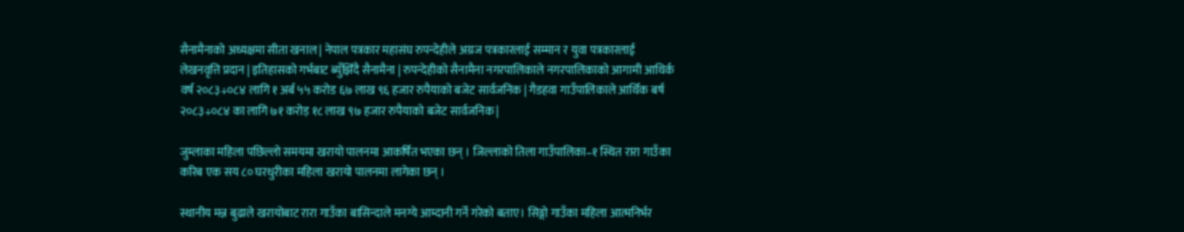सैनामैनाको अध्यक्षमा सीता खनाल | नेपाल पत्रकार महासंघ रुपन्देहीले अग्रज पत्रकारलाई सम्मान र युवा पत्रकारलाई लेखनवृत्ति प्रदान | इतिहासको गर्भबाट ब्युँझिँदै सैनामैना | रुपन्देहीको सैनामैना नगरपालिकाले नगरपालिकाको आगामी आथिर्क वर्ष २०८३÷०८४ लागि १ अर्ब ५५ करोड ६७ लाख ९६ हजार रुपैयाको बजेट सार्वजनिक | गैडहवा गाउँपालिकाले आर्थिक बर्ष २०८३÷०८४ का लागि ७१ करोड़ १८ लाख ९७ हजार रुपैयाको बजेट सार्वजनिक |

जुम्लाका महिला पछिल्लो समयमा खरायो पालनमा आकर्षित भएका छन् । जिल्लाको तिला गाउँपालिका–१ स्थित रारा गाउँका करिब एक सय ८० घरधुरीका महिला खरायो पालनमा लागेका छन् ।

स्थानीय मन्न बुढाले खरायोबाट रारा गाउँका बासिन्दाले मनग्ये आम्दानी गर्ने गरेको बताए। सिङ्गो गाउँका महिला आत्मनिर्भर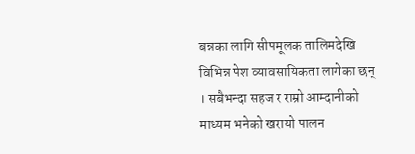बन्नका लागि सीपमूलक तालिमदेखि विभिन्न पेश व्यावसायिकता लागेका छन् । सबैभन्दा सहज र राम्रो आम्दानीको माध्यम भनेको खरायो पालन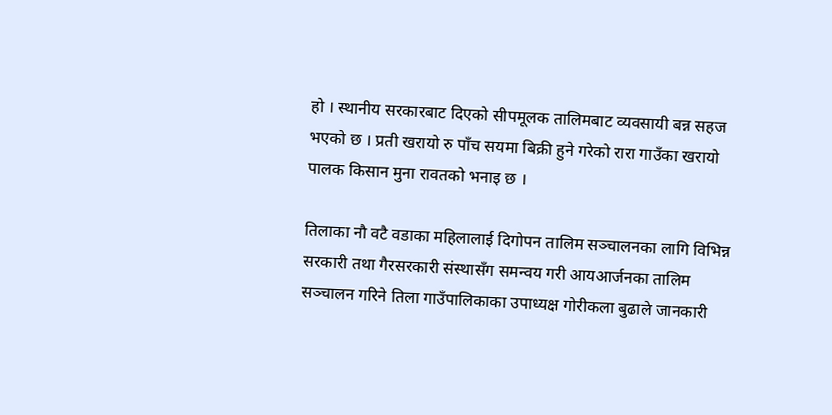हो । स्थानीय सरकारबाट दिएको सीपमूलक तालिमबाट व्यवसायी बन्न सहज भएको छ । प्रती खरायो रु पाँच सयमा बिक्री हुने गरेको रारा गाउँका खरायो पालक किसान मुना रावतको भनाइ छ ।

तिलाका नौ वटै वडाका महिलालाई दिगोपन तालिम सञ्चालनका लागि विभिन्न सरकारी तथा गैरसरकारी संस्थासँग समन्वय गरी आयआर्जनका तालिम सञ्चालन गरिने तिला गाउँपालिकाका उपाध्यक्ष गोरीकला बुढाले जानकारी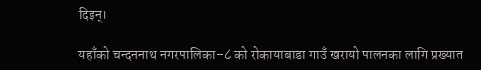दिइन्।

यहाँको चन्दननाथ नगरपालिका–८ को रोकायाबाडा गाउँ खरायो पालनका लागि प्रख्यात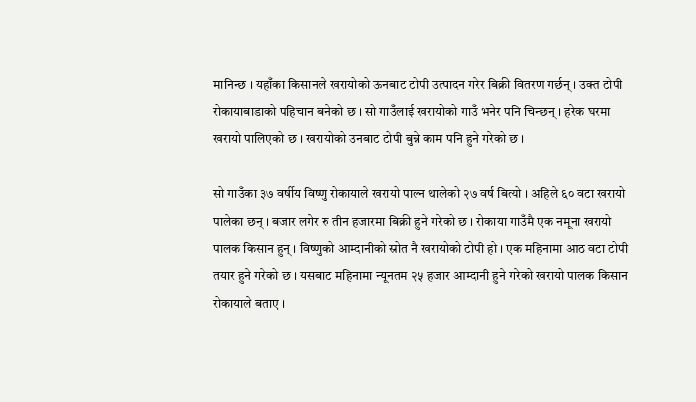मानिन्छ । यहाँका किसानले खरायोको ऊनबाट टोपी उत्पादन गरेर बिक्री वितरण गर्छन् । उक्त टोपी रोकायाबाडाको पहिचान बनेको छ । सो गाउँलाई खरायोको गाउँ भनेर पनि चिन्छन् । हरेक घरमा खरायो पालिएको छ । खरायोको उनबाट टोपी बुन्ने काम पनि हुने गरेको छ ।

सो गाउँका ३७ वर्षीय विष्णु रोकायाले खरायो पाल्न थालेको २७ वर्ष बित्यो । अहिले ६० वटा खरायो पालेका छन् । बजार लगेर रु तीन हजारमा बिक्री हुने गरेको छ । रोकाया गाउँमै एक नमूना खरायो पालक किसान हुन् । विष्णुको आम्दानीको स्रोत नै खरायोको टोपी हो । एक महिनामा आठ वटा टोपी तयार हुने गरेको छ । यसबाट महिनामा न्यूनतम २५ हजार आम्दानी हुने गरेको खरायो पालक किसान रोकायाले बताए ।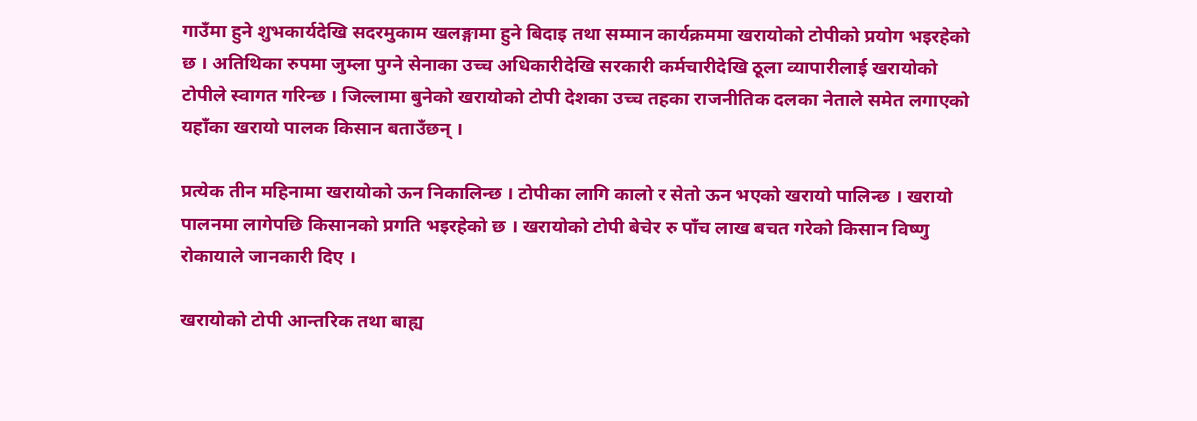गाउँमा हुने शुभकार्यदेखि सदरमुकाम खलङ्गामा हुने बिदाइ तथा सम्मान कार्यक्रममा खरायोको टोपीको प्रयोग भइरहेको छ । अतिथिका रुपमा जुम्ला पुग्ने सेनाका उच्च अधिकारीदेखि सरकारी कर्मचारीदेखि ठूला व्यापारीलाई खरायोको टोपीले स्वागत गरिन्छ । जिल्लामा बुनेको खरायोको टोपी देशका उच्च तहका राजनीतिक दलका नेताले समेत लगाएको यहाँका खरायो पालक किसान बताउँछन् ।

प्रत्येक तीन महिनामा खरायोको ऊन निकालिन्छ । टोपीका लागि कालो र सेतो ऊन भएको खरायो पालिन्छ । खरायो पालनमा लागेपछि किसानको प्रगति भइरहेको छ । खरायोको टोपी बेचेर रु पाँच लाख बचत गरेको किसान विष्णु रोकायाले जानकारी दिए ।

खरायोको टोपी आन्तरिक तथा बाह्य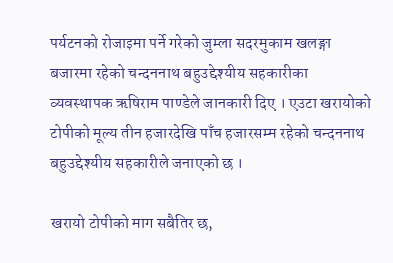पर्यटनको रोजाइमा पर्ने गरेको जुम्ला सदरमुकाम खलङ्गा बजारमा रहेको चन्दननाथ बहुउद्देश्यीय सहकारीका व्यवस्थापक ऋषिराम पाण्डेले जानकारी दिए । एउटा खरायोको टोपीको मूल्य तीन हजारदेखि पाँच हजारसम्म रहेको चन्दननाथ बहुउद्देश्यीय सहकारीले जनाएको छ ।

खरायो टोपीको माग सबैतिर छ,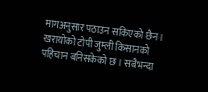मागअनुसार पठाउन सकिएको छैन । खरायोको टोपी जुम्ली किसानको पहिचान बनिसकेको छ । सबैभन्दा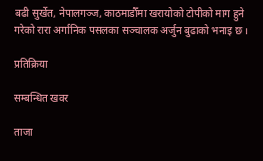बढी सुर्खेत, नेपालगञ्ज, काठमाडौँमा खरायोको टोपीको माग हुने गरेको रारा अर्गानिक पसलका सञ्चालक अर्जुन बुढाको भनाइ छ ।

प्रतिक्रिया

सम्बन्धित खवर

ताजा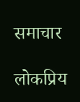समाचार

लोकप्रिय